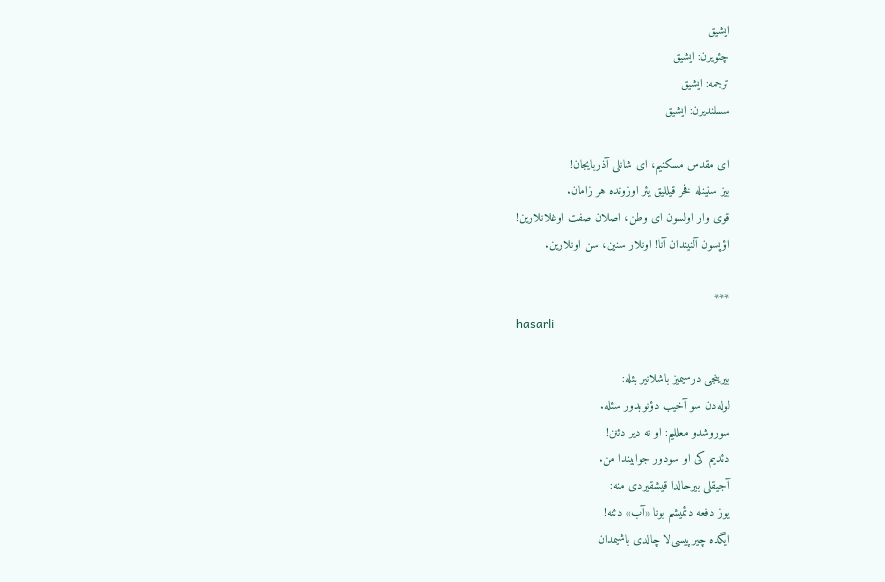ایشیق
چئویرن: ایشیق
ترجمه: ایشیق
سسلندیرن: ایشیق

ای مقدس مسکنیم، ای شانلی آذربایجان!
بیز سنینله فخر قیللیق یئر اوزونده هر زامان.
قوی وار اولسون ای وطن، اصلان صفت اوغلانلارین!
اؤپسون آلنیندان آنا! اونلار سنین، سن اونلارین.

***
hasarli

بیرینجی درسیمیز باشلانیر بئله:
لوله‌دن سو آخیب دؤنوبدور سئله.
سوروشدو معللیم: او نه دیر دئنن!
دئدیم کی او سودور جوابیندا من.
آجیقلی بیرحالدا قیشقیردی منه:
یوز دفعه دئمیشم بونا «آب» دئنه!
ایگده چیرپیسی‌لا چالدی باشیمدان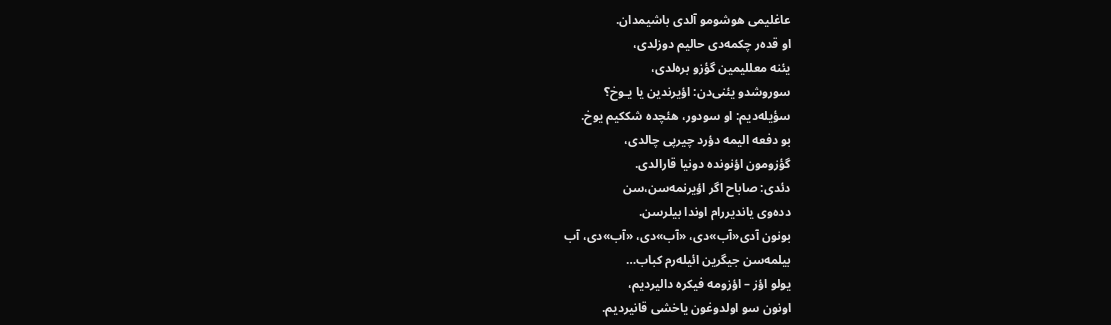عاغلیمی هوشومو آلدی باشیمدان.
او قده‌ر چکمه‌دی حالیم دوزلدی،
یئنه معللیمین گؤزو بره‌لدی،
سوروشدو یئنی‌دن: اؤیرندین یا یـوخ؟
سؤیله‌دیم: او سودور، هئچده شککیم یوخ.
بو دفعه الیمه دؤرد چیرپی چالدی،
گؤزومون اؤنونده دونیا قارالدی.
دئدی: صاباح اگر اؤیرنمه‌سن،سن
دده‌وی یاندیررام اوندا بیلرسن.
بونون آدی«آب»دی، «آب»دی، «آب»دی، آب
بیلمه‌سن جیگرین ائیله‌رم کباب…
یولو اؤز – اؤزومه فیکره دالیردیم،
اونون سو اولدوغون یاخشی قانیردیم.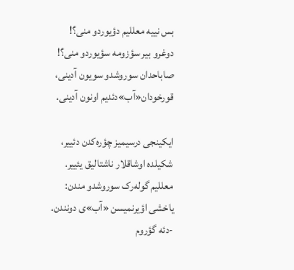بس نییه معللیم دؤیوردو منی؟!
دوغرو بیر سؤزومه سؤیوردو منی؟!
صاباحدان سوروشدو سویون آدینی،
قورخودان«آب»دئدیم اونون آدینی.

ایکینجی درسیمیز چؤره‌کدن دئییر،
شکیلده اوشاقلار ناشتالیق یئییر.
معللیم گوله‌رک سوروشدو مندن:
یاخشی اؤیرنمیسن «آب»ی دونندن.
-دئه گؤروم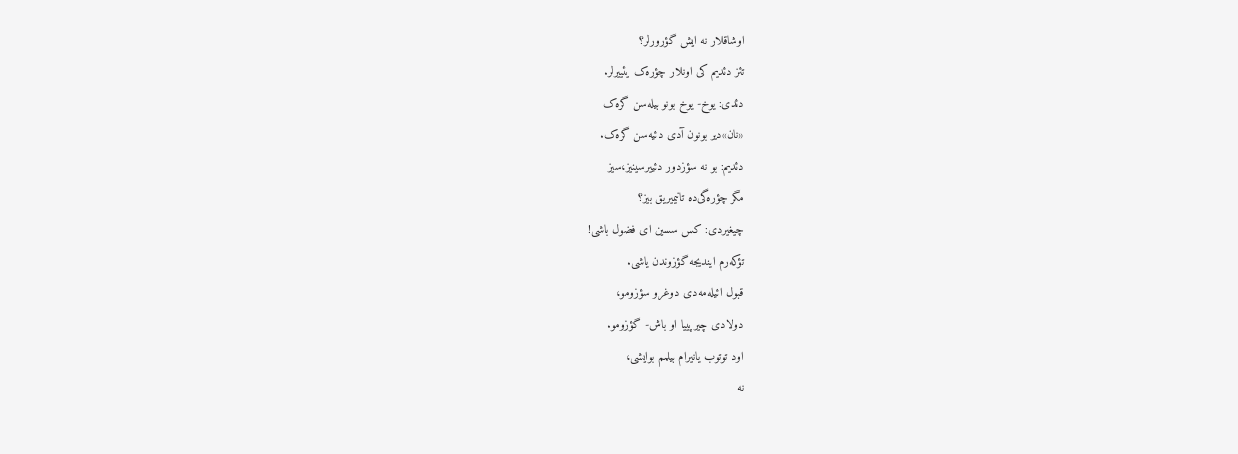اوشاقلار نه ایش گؤرورلر؟
تئز دئدیم کی اونلار چؤره‌ک یئییرلر.
دئدی: یوخ- یوخ بونو بیله‌سن گره‌ک
«نان»دیر بونون آدی دئیه‌سن گره‌ک.
دئدیم: بو نه سؤزدور دئییرسینیز،سیز
مگر چؤره‌گی‌ده تانیمیریق بیز؟
چیغیردی: کس سسین ای فضول باشی!
تؤکه‌رم ایندیجه گؤزوندن یاشی.
قبول ائیله‌مه‌دی دوغرو سؤزومو،
دولادی چیرپییا او باش- گؤزومو.
اود توتوب یانیرام بیلمم بوایشی،
نه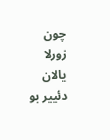چون زورلا یالان دئییر بو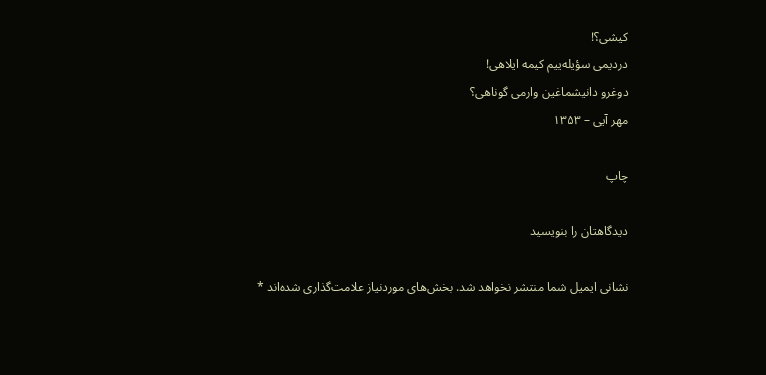کیشی؟!
دردیمی سؤیله‌ییم کیمه ایلاهی!
دوغرو دانیشماغین وارمی گوناهی؟
مهر آیی – ۱۳۵۳

چاپ

دیدگاهتان را بنویسید

نشانی ایمیل شما منتشر نخواهد شد. بخش‌های موردنیاز علامت‌گذاری شده‌اند *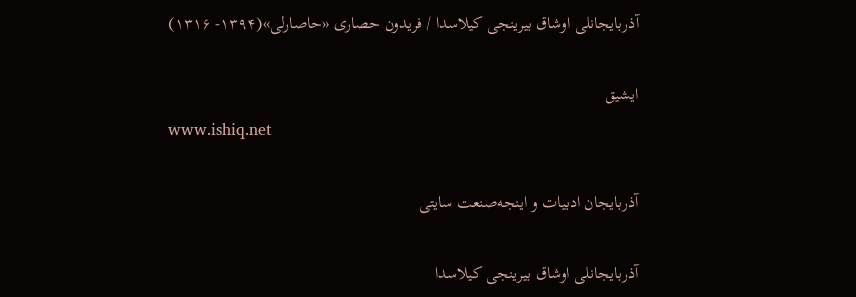آذربایجانلی اوشاق بیرینجی کیلاسدا / فریدون حصاری «حاصارلی»(۱۳۹۴- ۱۳۱۶)

ایشیق
www.ishiq.net

آذربایجان ادبیات و اینجه‌صنعت سایتی

آذربایجانلی اوشاق بیرینجی کیلاسدا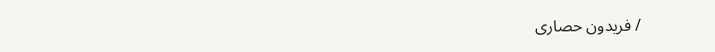/ فریدون حصاری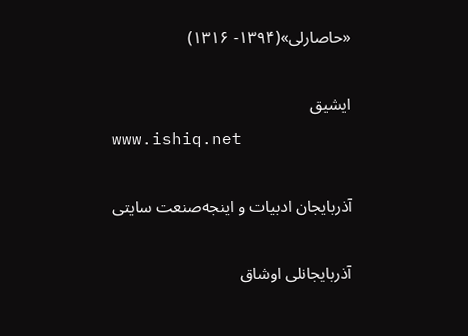«حاصارلی»(۱۳۹۴- ۱۳۱۶)

ایشیق
www.ishiq.net

آذربایجان ادبیات و اینجه‌صنعت سایتی

آذربایجانلی اوشاق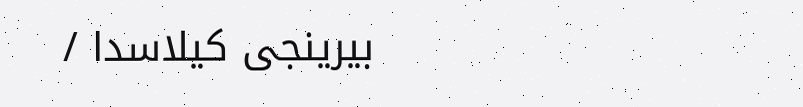بیرینجی کیلاسدا /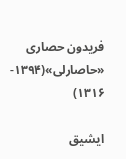فریدون حصاری «حاصارلی»(۱۳۹۴- ۱۳۱۶)

ایشیق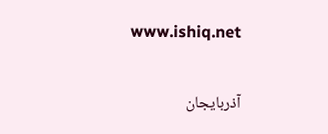www.ishiq.net

آذربایجان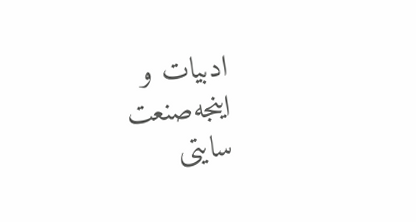ادبیات و اینجه‌صنعت سایتی